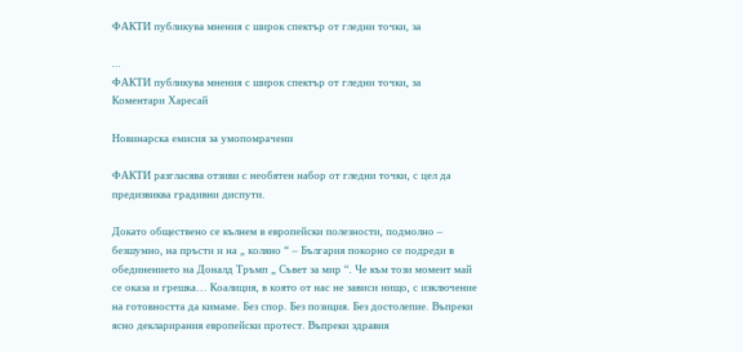ФАКТИ публикува мнения с широк спектър от гледни точки, за

...
ФАКТИ публикува мнения с широк спектър от гледни точки, за
Коментари Харесай

Новинарска емисия за умопомрачени

ФАКТИ разгласява отзиви с необятен набор от гледни точки, с цел да предизвиква градивни диспути.

Докато обществено се кълнем в европейски полезности, подмолно – безшумно, на пръсти и на „ коляно “ – България покорно се подреди в обединението на Доналд Тръмп „ Съвет за мир “. Че към този момент май се оказа и грешка… Коалиция, в която от нас не зависи нищо, с изключение на готовността да кимаме. Без спор. Без позиция. Без достолепие. Въпреки ясно декларирания европейски протест. Въпреки здравия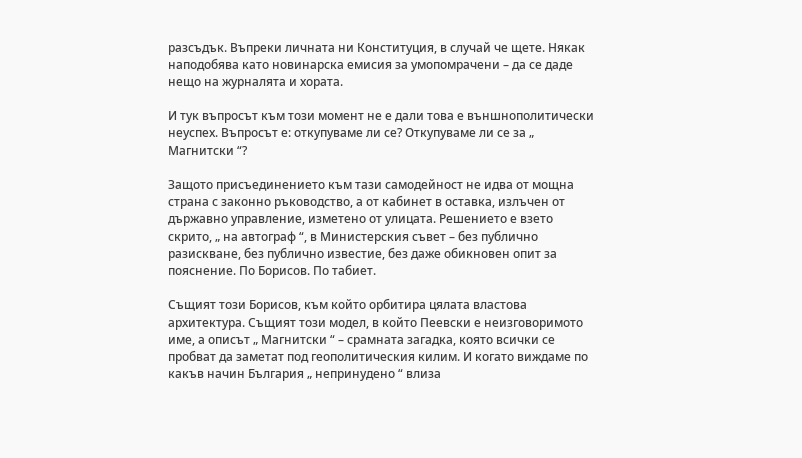разсъдък. Въпреки личната ни Конституция, в случай че щете. Някак наподобява като новинарска емисия за умопомрачени – да се даде нещо на журналята и хората.

И тук въпросът към този момент не е дали това е външнополитически неуспех. Въпросът е: откупуваме ли се? Откупуваме ли се за „ Магнитски “?

Защото присъединението към тази самодейност не идва от мощна страна с законно ръководство, а от кабинет в оставка, излъчен от държавно управление, изметено от улицата. Решението е взето скрито, „ на автограф “, в Министерския съвет – без публично разискване, без публично известие, без даже обикновен опит за пояснение. По Борисов. По табиет.

Същият този Борисов, към който орбитира цялата властова архитектура. Същият този модел, в който Пеевски е неизговоримото име, а описът „ Магнитски “ – срамната загадка, която всички се пробват да заметат под геополитическия килим. И когато виждаме по какъв начин България „ непринудено “ влиза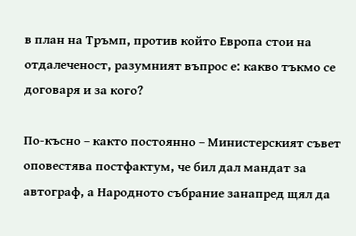в план на Тръмп, против който Европа стои на отдалеченост, разумният въпрос е: какво тъкмо се договаря и за кого?

По-късно – както постоянно – Министерският съвет оповестява постфактум, че бил дал мандат за автограф, а Народното събрание занапред щял да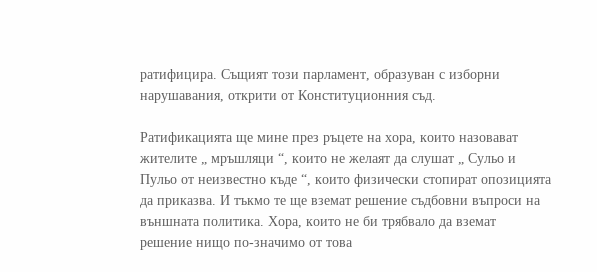ратифицира. Същият този парламент, образуван с изборни нарушавания, открити от Конституционния съд.

Ратификацията ще мине през ръцете на хора, които назовават жителите „ мръшляци “, които не желаят да слушат „ Сульо и Пульо от неизвестно къде “, които физически стопират опозицията да приказва. И тъкмо те ще вземат решение съдбовни въпроси на външната политика. Хора, които не би трябвало да вземат решение нищо по-значимо от това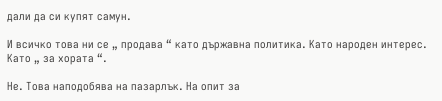дали да си купят самун.

И всичко това ни се „ продава “ като държавна политика. Като народен интерес. Като „ за хората “.

Не. Това наподобява на пазарлък. На опит за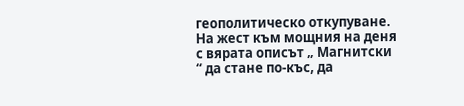геополитическо откупуване. На жест към мощния на деня с вярата описът „ Магнитски “ да стане по-къс, да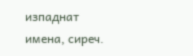изпаднат имена, сиреч.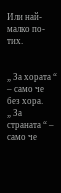Или най-малко по-тих.


„ За хората “ – само че без хора.
„ За страната “ – само че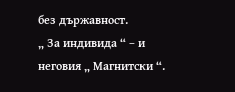без държавност.
„ За индивида “ – и неговия „ Магнитски “.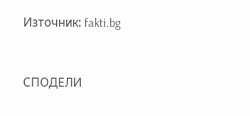Източник: fakti.bg


СПОДЕЛИ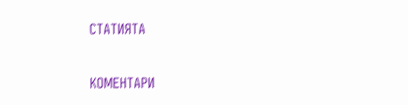СТАТИЯТА


КОМЕНТАРИ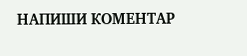НАПИШИ КОМЕНТАР